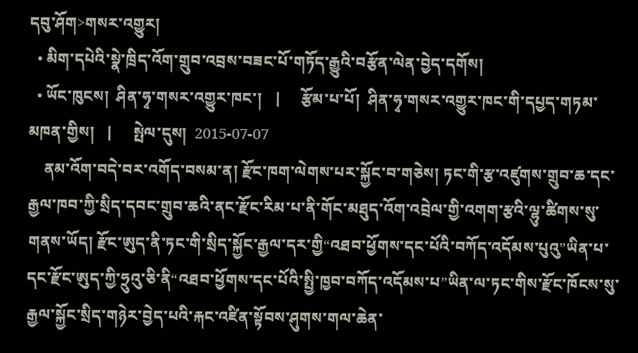དབུ་ཤོག>གསར་འགྱུར།
  • མིག་དཔེའི་སྣེ་ཁྲིད་འོག་གྲུབ་འབྲས་བཟང་པོ་གཏོད་རྒྱུའི་བརྩོན་ལེན་བྱེད་དགོས།
  • ཡོང་ཁུངས།  ཤིན་ཧྭ་གསར་འགྱུར་ཁང་།   |     རྩོམ་པ་པོ།  ཤིན་ཧྭ་གསར་འགྱུར་ཁང་གི་དཔྱད་གཏམ་མཁན་གྱིས།   |     སྤེལ་དུས།  2015-07-07
    ནམ་འོག་བདེ་བར་འགོད་བསམ་ན། རྫོང་ཁག་ལེགས་པར་སྐྱོང་བ་གཅེས། ཏང་གི་རྩ་འཛུགས་གྲུབ་ཆ་དང་རྒྱལ་ཁབ་ཀྱི་སྲིད་དབང་གྲུབ་ཆའི་ནང་རྫོང་རིམ་པ་ནི་གོང་མཐུད་འོག་འབྲེལ་གྱི་འགག་རྩའི་ལྷུ་ཚིགས་སུ་གནས་ཡོད། རྫོང་ཨུད་ནི་ཏང་གི་སྲིད་སྐྱོང་རྒྱལ་དར་གྱི“འཐབ་ཕྱོགས་དང་པོའི་བཀོད་འདོམས་པུའུ”ཡིན་པ་དང་རྫོང་ཨུད་ཀྱི་ཧྲུའུ་ཅི་ནི“འཐབ་ཕྱོགས་དང་པོའི་སྤྱི་ཁྱབ་བཀོད་འདོམས་པ”ཡིན་ལ་ཏང་གིས་རྫོང་ཁོངས་སུ་རྒྱལ་སྐྱོང་སྲིད་གཉེར་བྱེད་པའི་རྐང་འཛིན་སྟོབས་ཤུགས་གལ་ཆེན་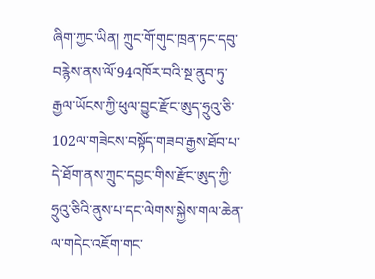ཞིག་ཀྱང་ཡིན། ཀྲུང་གོ་གུང་ཁྲན་ཏང་དབུ་བརྙེས་ནས་ལོ་94འཁོར་བའི་སྔ་ནུབ་ཏུ་རྒྱལ་ཡོངས་ཀྱི་ཕུལ་བྱུང་རྫོང་ཨུད་ཧྲུའུ་ཅི་102ལ་གཟེངས་བསྟོད་གཟབ་རྒྱས་ཐོབ་པ་དེ་ཐོག་ནས་ཀྲུང་དབྱང་གིས་རྫོང་ཨུད་ཀྱི་ཧྲུའུ་ཅིའི་ནུས་པ་དང་ལེགས་སྐྱེས་གལ་ཆེན་ལ་གདེང་འཇོག་གང་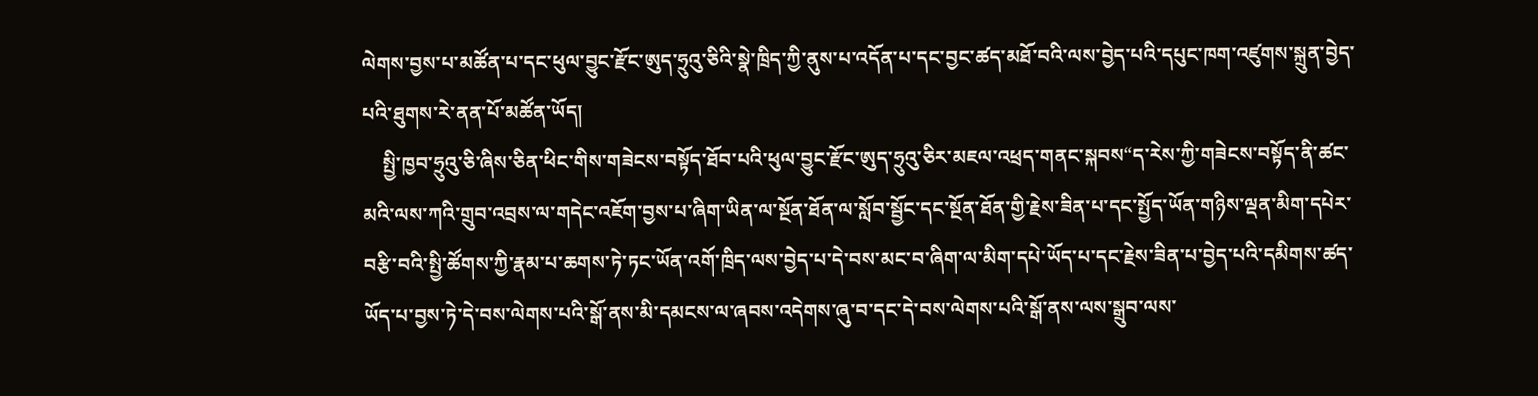ལེགས་བྱས་པ་མཚོན་པ་དང་ཕུལ་བྱུང་རྫོང་ཨུད་ཧྲུའུ་ཅིའི་སྣེ་ཁྲིད་ཀྱི་ནུས་པ་འདོན་པ་དང་བྱང་ཚད་མཐོ་བའི་ལས་བྱེད་པའི་དཔུང་ཁག་འཛུགས་སྐྲུན་བྱེད་པའི་ཐུགས་རེ་ནན་པོ་མཚོན་ཡོད།
    སྤྱི་ཁྱབ་ཧྲུའུ་ཅི་ཞིས་ཅིན་ཕིང་གིས་གཟེངས་བསྟོད་ཐོབ་པའི་ཕུལ་བྱུང་རྫོང་ཨུད་ཧྲུའུ་ཅིར་མཇལ་འཕྲད་གནང་སྐབས“ད་རེས་ཀྱི་གཟེངས་བསྟོད་ནི་ཚང་མའི་ལས་ཀའི་གྲུབ་འབྲས་ལ་གདེང་འཇོག་བྱས་པ་ཞིག་ཡིན་ལ་སྔོན་ཐོན་ལ་སློབ་སྦྱོང་དང་སྔོན་ཐོན་གྱི་རྗེས་ཟིན་པ་དང་སྤྱོད་ཡོན་གཉིས་ལྡན་མིག་དཔེར་བརྩི་བའི་སྤྱི་ཚོགས་ཀྱི་རྣམ་པ་ཆགས་ཏེ་ཏང་ཡོན་འགོ་ཁྲིད་ལས་བྱེད་པ་དེ་བས་མང་བ་ཞིག་ལ་མིག་དཔེ་ཡོད་པ་དང་རྗེས་ཟིན་པ་བྱེད་པའི་དམིགས་ཚད་ཡོད་པ་བྱས་ཏེ་དེ་བས་ལེགས་པའི་སྒོ་ནས་མི་དམངས་ལ་ཞབས་འདེགས་ཞུ་བ་དང་དེ་བས་ལེགས་པའི་སྒོ་ནས་ལས་སྒྲུབ་ལས་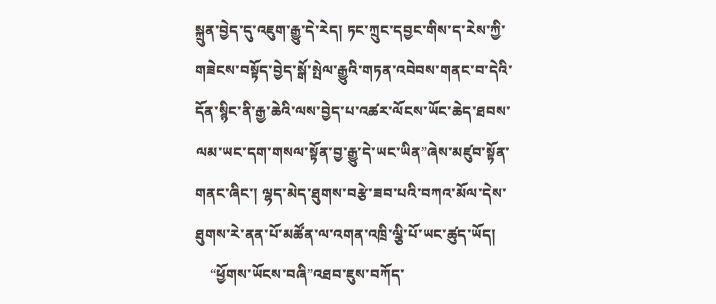སྐྲུན་བྱེད་དུ་འཇུག་རྒྱུ་དེ་རེད། ཏང་ཀྲུང་དབྱང་གིས་ད་རེས་ཀྱི་གཟེངས་བསྟོད་བྱེད་སྒོ་སྤེལ་རྒྱུའི་གཏན་འབེབས་གནང་བ་དེའི་དོན་སྙིང་ནི་རྒྱ་ཆེའི་ལས་བྱེད་པ་འཚར་ལོངས་ཡོང་ཆེད་ཐབས་ལམ་ཡང་དག་གསལ་སྟོན་བྱ་རྒྱུ་དེ་ཡང་ཡིན”ཞེས་མཛུབ་སྟོན་གནང་ཞིང་། ལྷད་མེད་ཐུགས་བརྩེ་ཟབ་པའི་བཀའ་མོལ་དེས་ཐུགས་རེ་ནན་པོ་མཚོན་ལ་འགན་འཁྲི་ལྕི་པོ་ཡང་ཚུད་ཡོད།
    “ཕྱོགས་ཡོངས་བཞི”འཐབ་ཇུས་བཀོད་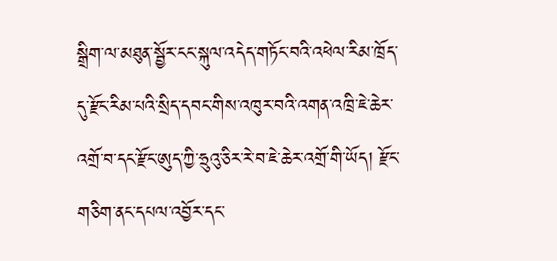སྒྲིག་ལ་མཐུན་སྦྱོར་ངང་སྐུལ་འདེད་གཏོང་བའི་འཕེལ་རིམ་ཁྲོད་དུ་རྫོང་རིམ་པའི་སྲིད་དབང་གིས་འཁུར་བའི་འགན་འཁྲི་ཇེ་ཆེར་འགྲོ་བ་དང་རྫོང་ཨུད་ཀྱི་ཧྲུའུ་ཅིར་རེ་བ་ཇེ་ཆེར་འགྲོ་གི་ཡོད། རྫོང་གཅིག་ནང་དཔལ་འབྱོར་དང་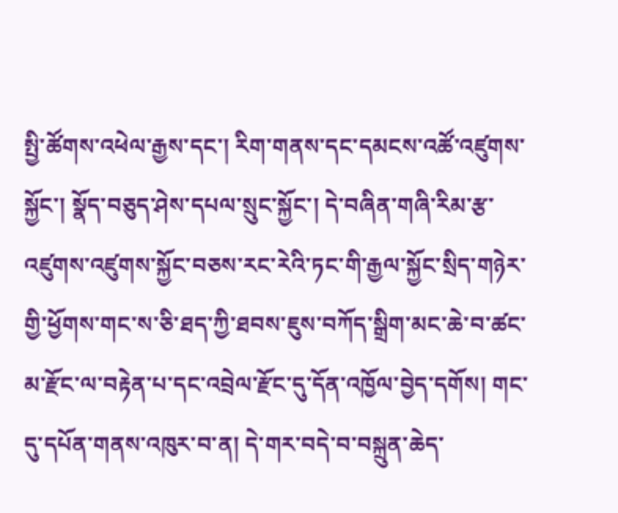སྤྱི་ཚོགས་འཕེལ་རྒྱས་དང་། རིག་གནས་དང་དམངས་འཚོ་འཛུགས་སྐྱོང་། སྣོད་བཅུད་ཤེས་དཔལ་སྲུང་སྐྱོང་། དེ་བཞིན་གཞི་རིམ་རྩ་འཛུགས་འཛུགས་སྐྱོང་བཅས་རང་རེའི་ཏང་གི་རྒྱལ་སྐྱོང་སྲིད་གཉེར་གྱི་ཕྱོགས་གང་ས་ཅི་ཐད་ཀྱི་ཐབས་ཇུས་བཀོད་སྒྲིག་མང་ཆེ་བ་ཚང་མ་རྫོང་ལ་བརྟེན་པ་དང་འབྲེལ་རྫོང་དུ་དོན་འཁྱོལ་བྱེད་དགོས། གང་དུ་དཔོན་གནས་འཁུར་བ་ན། དེ་གར་བདེ་བ་བསྐྲུན་ཆེད་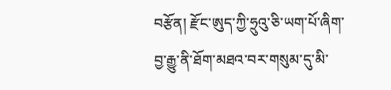བརྩོན། རྫོང་ཨུད་ཀྱི་ཧྲུའུ་ཅི་ཡག་པོ་ཞིག་བྱ་རྒྱུ་ནི་ཐོག་མཐའ་བར་གསུམ་དུ་མི་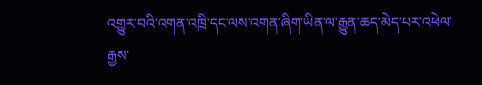འགྱུར་བའི་འགན་འཁྲི་དང་ལས་འགན་ཞིག་ཡིན་ལ་རྒྱུན་ཆད་མེད་པར་འཕེལ་རྒྱས་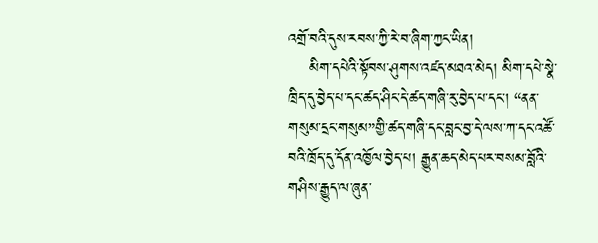འགྲོ་བའི་དུས་རབས་ཀྱི་རེ་བ་ཞིག་ཀྱང་ཡིན།
    མིག་དཔེའི་སྟོབས་ཤུགས་འཛད་མཐའ་མེད། མིག་དཔེ་སྣེ་ཁྲིད་དུ་བྱེད་པ་དང་ཚད་ཤིང་དེ་ཚད་གཞི་རུ་བྱེད་པ་དང་། “ནན་གསུམ་དྲང་གསུམ”གྱི་ཚད་གཞི་དང་བླང་བྱ་དེ་ལས་ཀ་དང་འཚོ་བའི་ཁྲོད་དུ་དོན་འཁྱོལ་བྱེད་པ། རྒྱུན་ཆད་མེད་པར་བསམ་བློའི་གཤིས་རྒྱུད་ལ་ཞུན་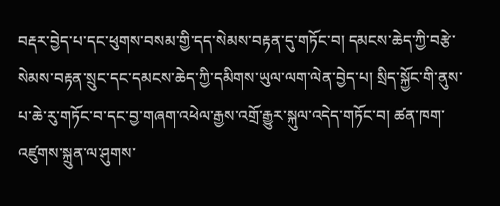བརྡར་བྱེད་པ་དང་ཕུགས་བསམ་གྱི་དད་སེམས་བརྟན་དུ་གཏོང་བ། དམངས་ཆེད་ཀྱི་བརྩེ་སེམས་བརྟན་སྲུང་དང་དམངས་ཆེད་ཀྱི་དམིགས་ཡུལ་ལག་ལེན་བྱེད་པ། སྲིད་སྐྱོང་གི་ནུས་པ་ཆེ་རུ་གཏོང་བ་དང་བྱ་གཞག་འཕེལ་རྒྱས་འགྲོ་རྒྱུར་སྐུལ་འདེད་གཏོང་བ། ཚན་ཁག་འཛུགས་སྐྲུན་ལ་ཤུགས་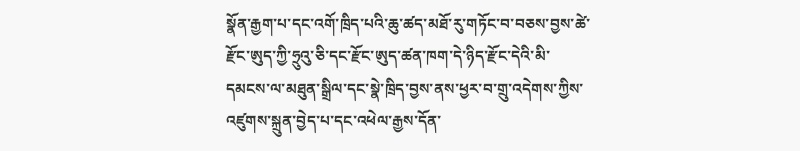སྣོན་རྒྱག་པ་དང་འགོ་ཁྲིད་པའི་ཆུ་ཚད་མཐོ་རུ་གཏོང་བ་བཅས་བྱས་ཚེ་རྫོང་ཨུད་ཀྱི་ཧྲུའུ་ཅི་དང་རྫོང་ཨུད་ཚན་ཁག་དེ་ཉིད་རྫོང་དེའི་མི་དམངས་ལ་མཐུན་སྒྲིལ་དང་སྣེ་ཁྲིད་བྱས་ནས་ཕྱར་བ་གྲུ་འདེགས་ཀྱིས་འཛུགས་སྐྲུན་བྱེད་པ་དང་འཕེལ་རྒྱས་དོན་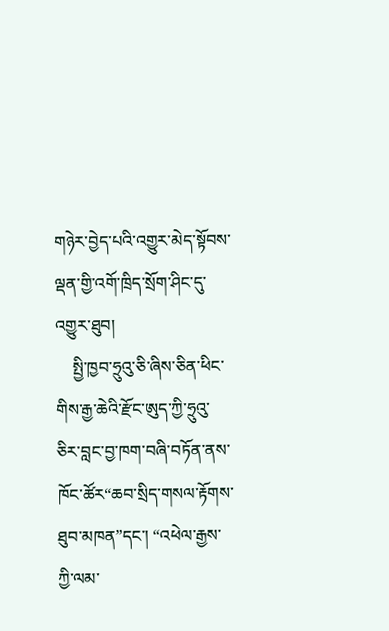གཉེར་བྱེད་པའི་འགྱུར་མེད་སྟོབས་ལྡན་གྱི་འགོ་ཁྲིད་སྲོག་ཤིང་དུ་འགྱུར་ཐུབ།
    སྤྱི་ཁྱབ་ཧྲུའུ་ཅི་ཞིས་ཅིན་ཕིང་གིས་རྒྱ་ཆེའི་རྫོང་ཨུད་ཀྱི་ཧྲུའུ་ཅིར་བླང་བྱ་ཁག་བཞི་བཏོན་ནས་ཁོང་ཚོར“ཆབ་སྲིད་གསལ་རྟོགས་ཐུབ་མཁན”དང་། “འཕེལ་རྒྱས་ཀྱི་ལམ་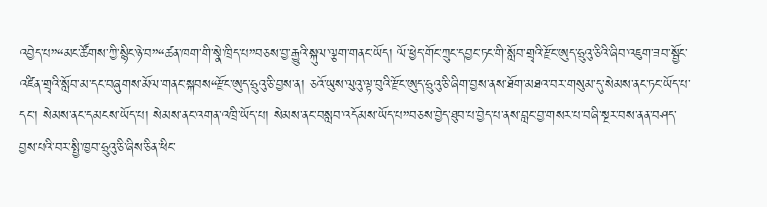འབྱེད་པ”“མང་ཚོགས་ཀྱི་སྙིང་ཉེ་བ”“ཚན་ཁག་གི་སྣེ་ཁྲིད་པ”བཅས་བྱ་རྒྱུའི་སྐུལ་ལྕག་གནང་ཡོད། ལོ་ཕྱེད་གོང་ཀྲུང་དབྱང་ཏང་གི་སློབ་གྲྭའི་རྫོང་ཨུད་ཧྲུའུ་ཅིའི་ཞིབ་འཇུག་ཟབ་སྦྱོང་འཛིན་གྲྭའི་སློབ་མ་དང་བཞུགས་མོལ་གནང་སྐབས“རྫོང་ཨུད་ཧྲུའུ་ཅི་བྱས་ན། ཅའོ་ཡུས་ལུའུ་ལྟ་བུའི་རྫོང་ཨུད་ཧྲུའུ་ཅི་ཞིག་བྱས་ནས་ཐོག་མཐའ་བར་གསུམ་དུ་སེམས་ནང་ཏང་ཡོད་པ་དང་། སེམས་ནང་དམངས་ཡོད་པ། སེམས་ནང་འགན་འཁྲི་ཡོད་པ། སེམས་ནང་བསླབ་འདོམས་ཡོད་པ”བཅས་བྱེད་ཐུབ་པ་བྱེད་པ་ནས་བླང་བྱ་གསར་པ་བཞི་སྔར་བས་ནན་བཤད་བྱས་པའི་བར་སྤྱི་ཁྱབ་ཧྲུའུ་ཅི་ཞིས་ཅིན་ཕིང་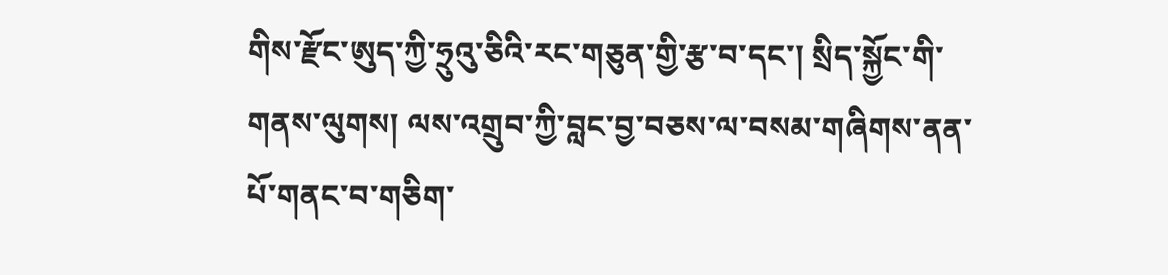གིས་རྫོང་ཨུད་ཀྱི་ཧྲུའུ་ཅིའི་རང་གཅུན་གྱི་རྩ་བ་དང་། སྲིད་སྐྱོང་གི་གནས་ལུགས། ལས་འགྲུབ་ཀྱི་བླང་བྱ་བཅས་ལ་བསམ་གཞིགས་ནན་པོ་གནང་བ་གཅིག་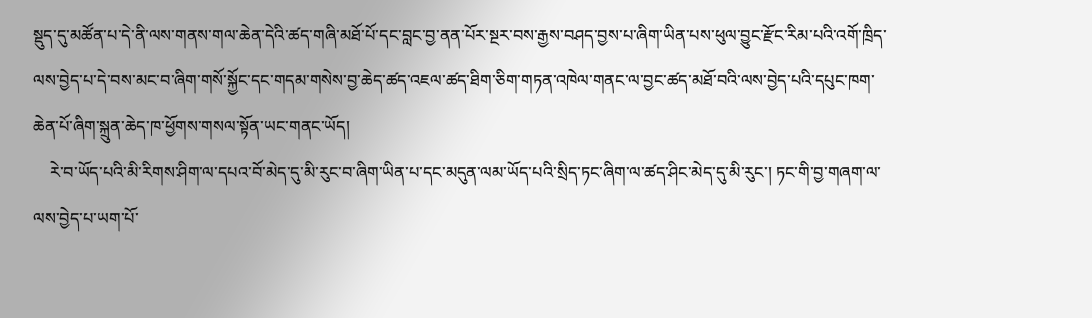སྡུད་དུ་མཚོན་པ་དེ་ནི་ལས་གནས་གལ་ཆེན་དེའི་ཚད་གཞི་མཐོ་པོ་དང་བླང་བྱ་ནན་པོར་སྔར་བས་རྒྱས་བཤད་བྱས་པ་ཞིག་ཡིན་པས་ཕུལ་བྱུང་རྫོང་རིམ་པའི་འགོ་ཁྲིད་ལས་བྱེད་པ་དེ་བས་མང་བ་ཞིག་གསོ་སྐྱོང་དང་གདམ་གསེས་བྱ་ཆེད་ཚད་འཇལ་ཚད་ཐིག་ཅིག་གཏན་འཁེལ་གནང་ལ་བྱང་ཚད་མཐོ་བའི་ལས་བྱེད་པའི་དཔུང་ཁག་ཆེན་པོ་ཞིག་སྐྲུན་ཆེད་ཁ་ཕྱོགས་གསལ་སྟོན་ཡང་གནང་ཡོད།
    རེ་བ་ཡོད་པའི་མི་རིགས་ཤིག་ལ་དཔའ་བོ་མེད་དུ་མི་རུང་བ་ཞིག་ཡིན་པ་དང་མདུན་ལམ་ཡོད་པའི་སྲིད་ཏང་ཞིག་ལ་ཚད་ཤིང་མེད་དུ་མི་རུང་། ཏང་གི་བྱ་གཞག་ལ་ལས་བྱེད་པ་ཡག་པོ་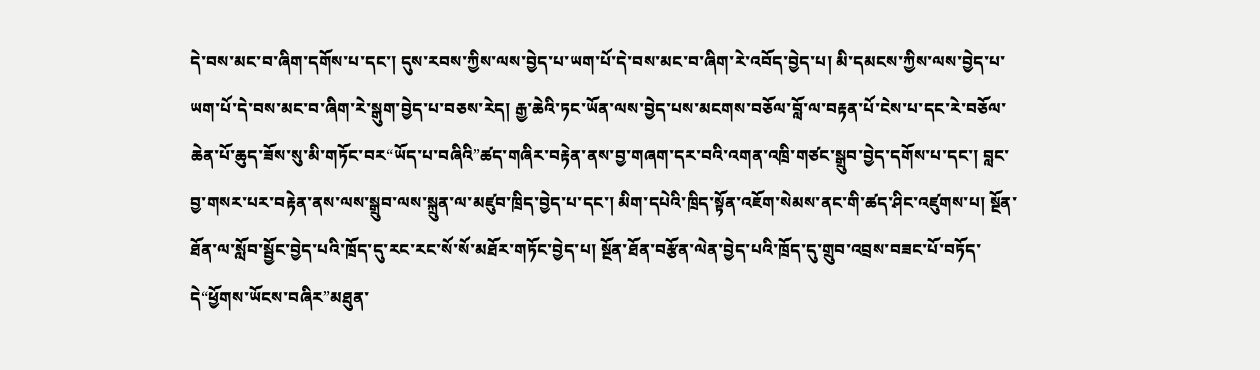དེ་བས་མང་བ་ཞིག་དགོས་པ་དང་། དུས་རབས་ཀྱིས་ལས་བྱེད་པ་ཡག་པོ་དེ་བས་མང་བ་ཞིག་རེ་འབོད་བྱེད་པ། མི་དམངས་ཀྱིས་ལས་བྱེད་པ་ཡག་པོ་དེ་བས་མང་བ་ཞིག་རེ་སྒུག་བྱེད་པ་བཅས་རེད། རྒྱ་ཆེའི་ཏང་ཡོན་ལས་བྱེད་པས་མངགས་བཅོལ་བློ་ལ་བརྟན་པོ་ངེས་པ་དང་རེ་བཅོལ་ཆེན་པོ་ཆུད་ཟོས་སུ་མི་གཏོང་བར“ཡོད་པ་བཞིའི”ཚད་གཞིར་བརྟེན་ནས་བྱ་གཞག་དར་བའི་འགན་འཁྲི་གཙང་སྒྲུབ་བྱེད་དགོས་པ་དང་། བླང་བྱ་གསར་པར་བརྟེན་ནས་ལས་སྒྲུབ་ལས་སྐྲུན་ལ་མཛུབ་ཁྲིད་བྱེད་པ་དང་། མིག་དཔེའི་ཁྲིད་སྟོན་འཇོག་སེམས་ནང་གི་ཚད་ཤིང་འཛུགས་པ། སྔོན་ཐོན་ལ་སློབ་སྦྱོང་བྱེད་པའི་ཁྲོད་དུ་རང་རང་སོ་སོ་མཐོར་གཏོང་བྱེད་པ། སྔོན་ཐོན་བརྩོན་ལེན་བྱེད་པའི་ཁྲོད་དུ་གྲུབ་འབྲས་བཟང་པོ་བཏོད་དེ“ཕྱོགས་ཡོངས་བཞིར”མཐུན་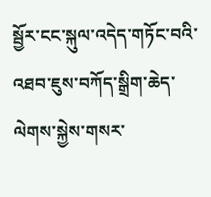སྦྱོར་ངང་སྐུལ་འདེད་གཏོང་བའི་འཐབ་ཇུས་བཀོད་སྒྲིག་ཆེད་ལེགས་སྐྱེས་གསར་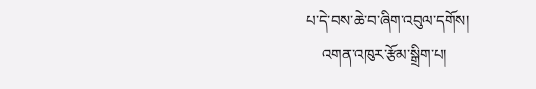པ་དེ་བས་ཆེ་བ་ཞིག་འབུལ་དགོས།
    འགན་འཁུར་རྩོམ་སྒྲིག་པ།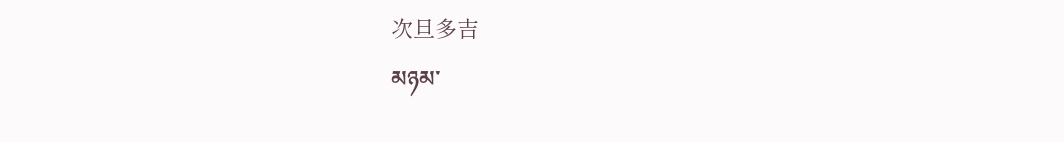次旦多吉
མཉམ་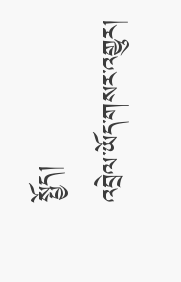སྤྱོད།
འབྲེལ་ཡོད་གསར་འགྱུར།